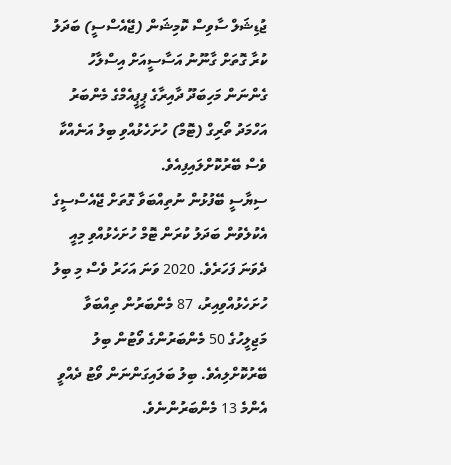ޖުޑިޝަލް ސާވިސް ކޮމިޝަން (ޖޭއެސްސީ) ބަދަލު ކުރާ ގޮތަށް ގާނޫނު އަސާސީއަށް އިސްލާހު ގެންނަން މަހިބަދޫ ދާއިރާގެ ޕީޕީއެމްގެ މެންބަރު އަހްމަދު ތޯރިގް (ޓޮމް) ހުށަހެޅުއްވި ބިލު އަނެއްކާ ވެސް ބޭރުކޮށްލައިފިއެވެ.
ސިޔާސީ ބޭފުޅުން ނުތިއްބަވާ ގޮތަށް ޖޭއެސްސީގެ އެކުލެވުން ބަދަލު ކުރަން ޓޮމް ހުށަހެޅުއްވި މިއީ ދެވަނަ ފަހަރެވެ. 2020 ވަނަ އަހަރު ވެސް މި ބިލު ހުށަހެޅުއްވިއިރު، 87 މެންބަރުން ތިއްބަވާ މަޖިލީހުގެ 50 މެންބަރުންގެ ވޯޓުން ބިލު ބޭރުކޮށްލިއެވެ. ބިލު ބަލައިގަންނަން ވޯޓު ދެއްވީ އެންމެ 13 މެންބަރުންނެވެ.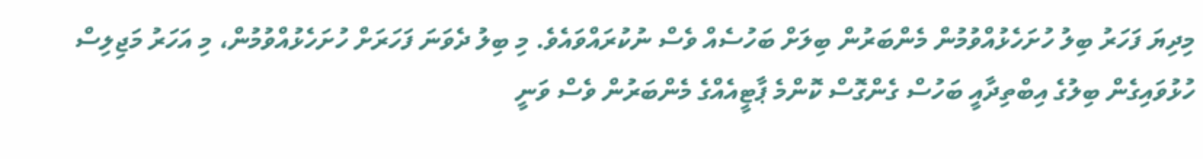މިދިޔަ ފަހަރު ބިލު ހުށަހެޅުއްވުމުން މެންބަރުން ބިލަށް ބަހުސެއް ވެސް ނުކުރައްވައެވެ. މި ބިލު ދެވަނަ ފަހަރަށް ހުށަހެޅުއްވުމުން، މި އަހަރު މަޖިލިސް ހުޅުވައިގެން ބިލުގެ އިބްތިދާއީ ބަހުސް ގެންގޮސް ކޮންމެ ޕާޓީއެއްގެ މެންބަރުން ވެސް ވަނީ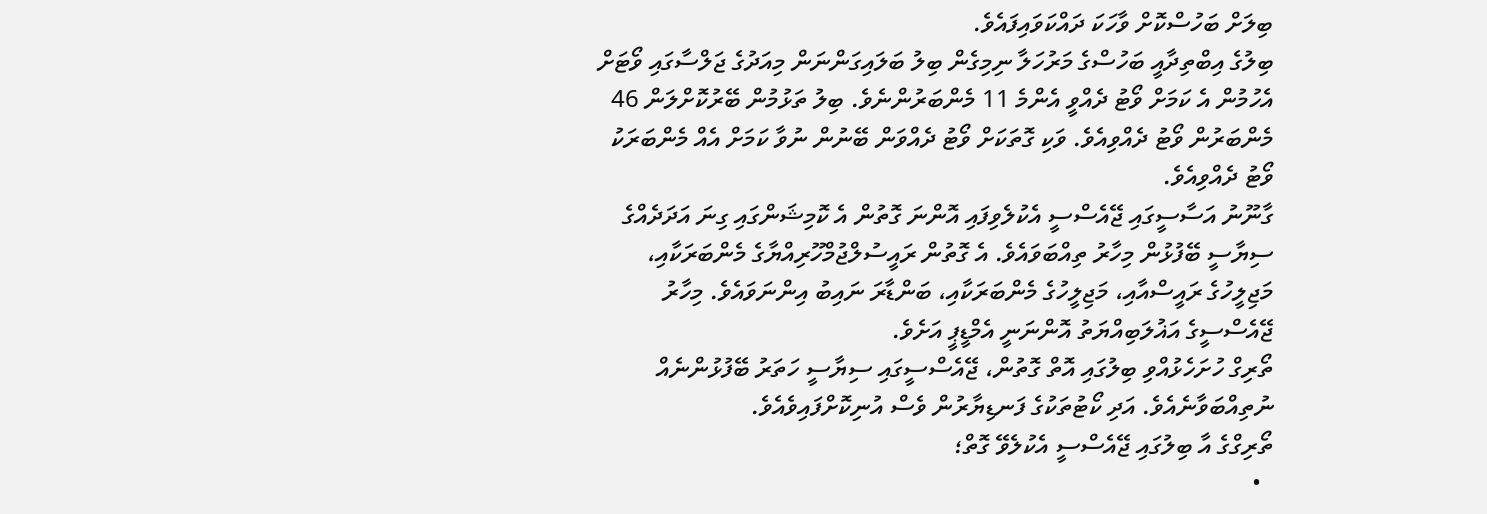ބިލަށް ބަހުސްކޮށް ވާހަކަ ދައްކަވައިފައެވެ.
ބިލުގެ އިބްތިދާއީ ބަހުސްގެ މަރުހަލާ ނިމިގެން ބިލު ބަލައިގަންނަން މިއަދުގެ ޖަލްސާގައި ވޯޓަށް އެހުމުން އެ ކަމަށް ވޯޓު ދެއްވީ އެންމެ 11 މެންބަރުންނެވެ. ބިލު ތަޅުމުން ބޭރުކޮށްލަން 46 މެންބަރުން ވޯޓު ދެއްވިއެވެ. ވަކި ގޮތަކަށް ވޯޓު ދެއްވަން ބޭނުން ނުވާ ކަމަށް އެއް މެންބަރަކު ވޯޓު ދެއްވިއެވެ.
ގާނޫނު އަސާސީގައި ޖޭއެސްސީ އެކުލެވިފައި އޮންނަ ގޮތުން އެ ކޮމިޝަންގައި ގިނަ އަދަދެއްގެ ސިޔާސީ ބޭފުޅުން މިހާރު ތިއްބަވައެވެ. އެ ގޮތުން ރައީސުލްޖުމްހޫރިއްޔާގެ މެންބަރަކާއި، މަޖިލީހުގެ ރައީސްއާއި، މަޖިލީހުގެ މެންބަރަކާއި، ބަންޑާރަ ނައިބު އިންނަވައެވެ. މިހާރު ޖޭއެސްސީގެ އަޣުލަބިއްޔަތު އޮންނަނީ އެމްޑީޕީ އަށެވެ.
ތޯރިގް ހުށަހެޅުއްވި ބިލުގައި އޮތް ގޮތުން، ޖޭއެސްސީގައި ސިޔާސީ ހަތަރު ބޭފުޅުންނެއް ނުތިއްބަވާނެއެވެ. އަދި ކޯޓުތަކުގެ ފަނޑިޔާރުން ވެސް އުނިކޮށްފައިވެއެވެ.
ތޯރިގްގެ އާ ބިލުގައި ޖޭއެސްސީ އެކުލެވޭ ގޮތް؛
  •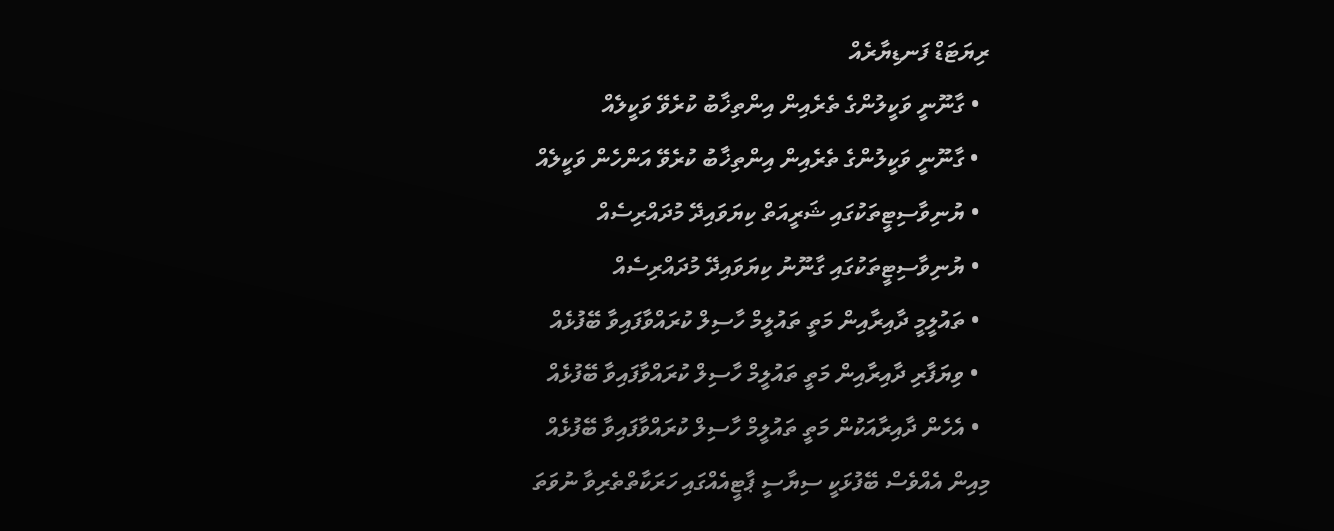ރިޔަޓަޑް ފަނޑިޔާރެއް
  • ގާނޫނީ ވަކީލުންގެ ތެރެއިން އިންތިޚާބު ކުރެވޭ ވަކީލެއް
  • ގާނޫނީ ވަކީލުންގެ ތެރެއިން އިންތިޚާބު ކުރެވޭ އަންހެން ވަކީލެއް
  • ޔުނިވާސިޓީތަކުގައި ޝަރީއަތް ކިޔަވައިދޭ މުދައްރިސެއް
  • ޔުނިވާސިޓީތަކުގައި ގާނޫނު ކިޔަވައިދޭ މުދައްރިސެއް
  • ތައުލީމީ ދާއިރާއިން މަތީ ތައުލީމް ހާސިލް ކުރައްވާފައިވާ ބޭފުޅެއް
  • ވިޔަފާރި ދާއިރާއިން މަތީ ތައުލީމް ހާސިލް ކުރައްވާފައިވާ ބޭފުޅެއް
  • އެހެން ދާއިރާއަކުން މަތީ ތައުލީމް ހާސިލް ކުރައްވާފައިވާ ބޭފުޅެއް
މިއިން އެއްވެސް ބޭފުޅަކީ ސިޔާސީ ޕާޓީއެއްގައި ހަރަކާތްތެރިވާ ނުވަތަ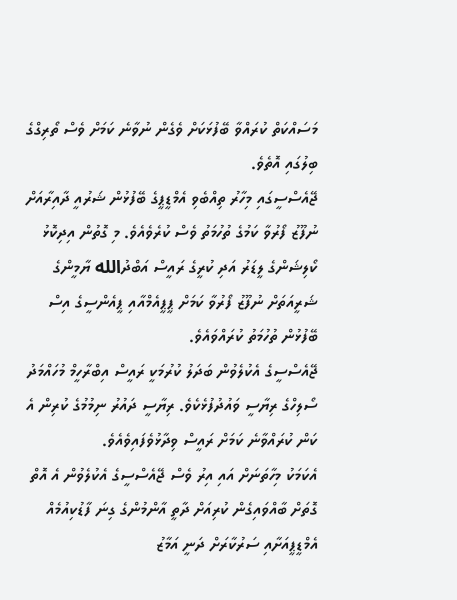މަސައްކަތް ކުރައްވާ ބޭފުޅަކަށް ވެގެން ނުވާނެ ކަމަށް ވެސް ތޯރިގްގެ ބިލުގައި އޮތެވެ.
ޖޭއެސްސީގައި މިހާރު ތިއްބެވި އެމްޑީޕީގެ ބޭފުޅުން ޝަރުއީ ދާއިރާއަށް ނުފޫޒު ފޯރުވާ ކަމުގެ ތުހުމަތު ވެސް ކުރެވެއެވެ. މި ގޮތުން އިދިކޮޅު ކޯލިޝަންގެ ލީޑަރު އަދި ކުރީގެ ރައީސް އަބްދުالله ޔާމީންގެ ޝަރީއަތަށް ނުފޫޒު ފޯރުވާ ކަމަށް ޕީޕީއެމްއާއި ޕީއެންސީގެ އިސް ބޭފުޅުން ތުހުމަތު ކުރައްވައެވެ.
ޖޭއެސްސީގެ އެކުލެވުން ބަދަލު ކުރުމަކީ ރައީސް އިބްރާހީމް މުހައްމަދު ސޯލިހްގެ ރިޔާސީ ވައުދުފުޅެކެވެ. ރިޔާސީ ދައުރު ނިމުމުގެ ކުރިން އެ ކަން ކުރައްވާނެ ކަމަށް ރައީސް ވިދާޅުވެފައިވެއެވެ.
އެކަމަކު މިހާތަނަށް އައި އިރު ވެސް ޖޭއެސްސީގެ އެކުލެވުން އެ އޮތް ގޮތަށް ބާއްވައިގެން ކުރިއަށް ދާތީ އާންމުންގެ ގިނަ ފާޑުކިއުމެއް އެމްޑީޕީއަށާއި ސަރުކާރަށް ދަނީ އަމާޒު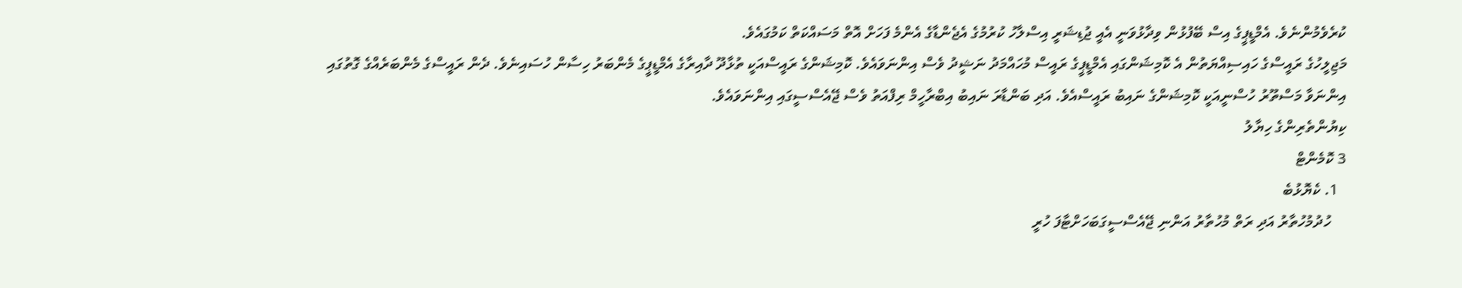ކުރެވެމުންނެވެ. އެމްޑީޕީގެ އިސް ބޭފުޅުން ވިދާޅުވަނީ އެއީ ޖުޑިޝަރީ އިސްލާހު ކުރުމުގެ އެޖެންޑާގެ އެންމެ ފަހަށް އޮތް މަސައްކަތް ކަމުގައެވެ.
މަޖިލީހުގެ ރައީސްގެ ހައިސިއްޔަތުން އެ ކޮމިޝަންގައި އެމްޑީޕީގެ ރައީސް މުހައްމަދު ނަޝީދު ވެސް އިންނަވައެވެ. ކޮމިޝަންގެ ރައީސްއަކީ ތުޅާދޫ ދާއިރާގެ އެމްޑީޕީގެ މެންބަރު ހިސާން ހުސައިނެވެ. ދެން ރައީސްގެ މެންބަރެއްގެ ގޮތުގައި އިންނަވާ މަސްތޫރު ހުސްނީއަކީ ކޮމިޝަންގެ ނައިބު ރައީސްއެވެ. އަދި ބަންޑާރަ ނައިބު އިބްރާހީމް ރިފްއަތު ވެސް ޖޭއެސްސީގައި އިންނަވައެވެ.
ކިޔުންތެރިންގެ ހިޔާލު
3 ކޮމެންޓް
  1. ކެޔޮޅުބެ
    ހުދުމުހުތާރު އަދި ރަތް މުހުތާރު އަންނި ޖޭއެސްސީގަބަހަށްޓާފަ ހުރީ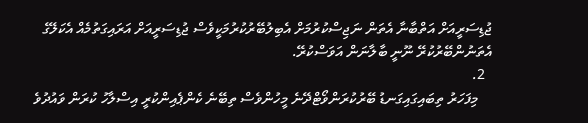ޖުޑިސަރީއަށް އަތްބާނާ އެތަން ނަޖިސްކުރުމަށް އެބިލުބޭރުކުރުމަކީވެސް ޖުޑިސަރީއަށް އަރައިގަތުމެއް އެކަލޭގެ އެތަނުންބޭރުކުރޭ ނޫނީ ބާލާނަން އަވަސްކުރޭ.
  2.
    މިފަހަރު ތިބައިގައިގަނޑު ބޭރުކުރަންވޯޓްދޭނެ މީހުންވެސް ތިބޭނެ ކެންޕެއިންކުރީ އިސްލާހު ކުރަން ވައުދުވެ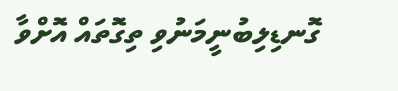ގޮނޑިލިބުނީމަނުވި ތިގޮތައް އޮށްވާ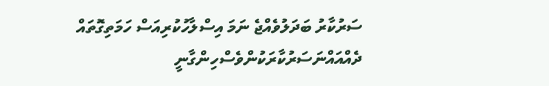ސަރުކާރު ބަދަލުވެއްޖެ ނަމަ އިސްލާހުކުރިއަސް ހަމަތިގޮތައް ދެއްއައްނަސަރުކާރަކުންވެސްހިންގާނީ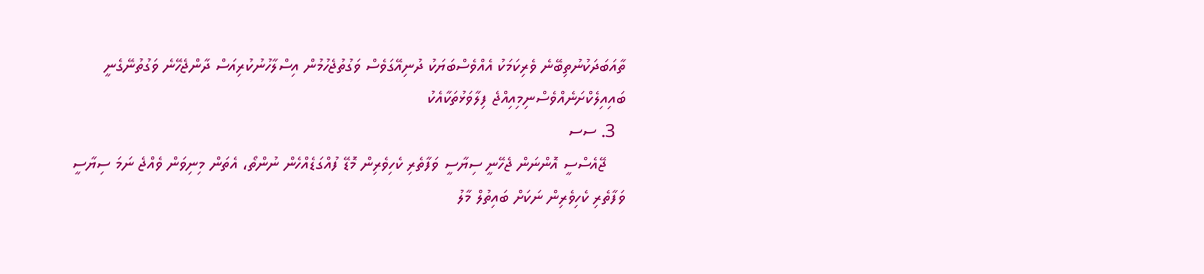ތާއަބަދަކުނުތިބޭނެ ވެރިކަމަކު އެއްވެސްބަޔަކު ދުނިއޭގަވެސް ވަގުތުޖެހުމުން އިސްލާހުނުކުރިއަސް ދާންޖެހޭނެ ވަގުތުނޭގެނީ ބައިއިލެކްށަނެއްވެސްނިމިއިއްޖެ ފިލާވަޅުތަކާއެކު
  3. ސސ
    ޖޭއެސްސީ އޮންނަން ޖެހޭނީ ސިޔާސީ ވަފާތެރި ކެހިވެރިން މޮޑޭ ފުއްގަޑެއްހެން ނުންތޯ، އެތަން މިނިވަން ވެއްޖެ ނަމަ ސިޔާސީ ވަފާތެރި ކެހިވެރިން ނަކަށް ބައިތުލް މާލު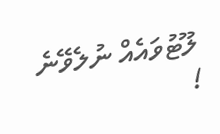ލޫޓުވައެއް ނުލެވޭނެ !